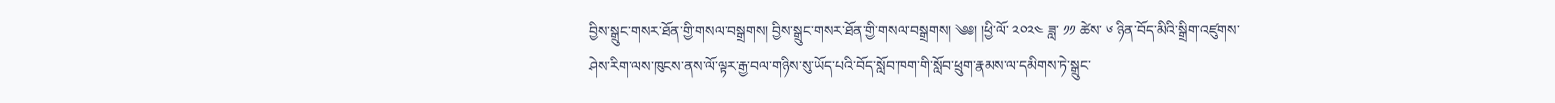བྱིས་སྒྲུང་གསར་ཐོན་གྱི་གསལ་བསྒྲགས། བྱིས་སྒྲུང་གསར་ཐོན་གྱི་གསལ་བསྒྲགས། ༄༅། །ཕྱི་ལོ་ ༢༠༢༤ ཟླ་ ༡༡ ཚེས་ ༦ ཉིན་བོད་མིའི་སྒྲིག་འཛུགས་ཤེས་རིག་ལས་ཁུངས་ནས་ལོ་ལྟར་རྒྱ་བལ་གཉིས་སུ་ཡོད་པའི་བོད་སློབ་ཁག་གི་སློབ་ཕྲུག་རྣམས་ལ་དམིགས་ཏེ་སྒྲུང་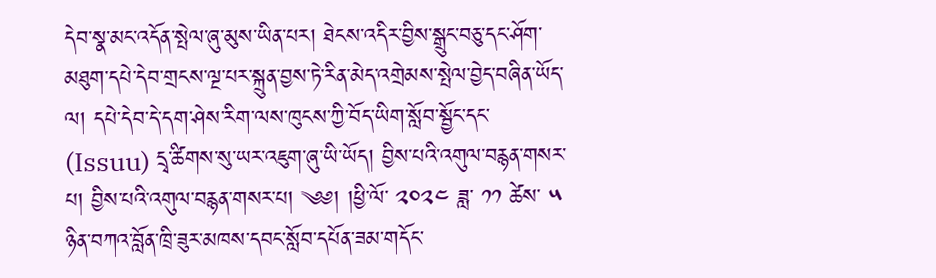དེབ་སྣ་མང་འདོན་སྤེལ་ཞུ་མུས་ཡིན་པར། ཐེངས་འདིར་བྱིས་སྒྲུང་བཅུ་དང་ཤོག་མཐུག་དཔེ་དེབ་གྲངས་ལྔ་པར་སྐྲུན་བྱས་ཏེ་རིན་མེད་འགྲེམས་སྤེལ་བྱེད་བཞིན་ཡོད་ལ། དཔེ་དེབ་དེ་དག་ཤེས་རིག་ལས་ཁུངས་ཀྱི་བོད་ཡིག་སློབ་སྦྱོང་དང་ (Issuu) དྲྭ་ཚིགས་སུ་ཡར་འཇུག་ཞུ་ཡི་ཡོད། བྱིས་པའི་འགུལ་བརྙན་གསར་པ། བྱིས་པའི་འགུལ་བརྙན་གསར་པ། ༄༅། །ཕྱི་ལོ་ ༢༠༢༤ ཟླ་ ༡༡ ཚེས་ ༥ ཉིན་བཀའ་བློན་ཁྲི་ཟུར་མཁས་དབང་སློབ་དཔོན་ཟམ་གདོང་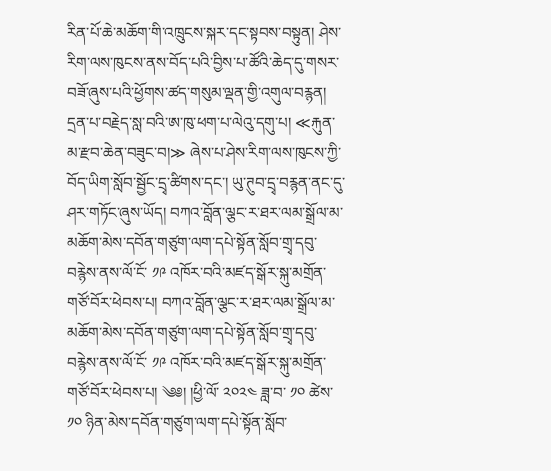རིན་པོ་ཆེ་མཆོག་གི་འཁྲུངས་སྐར་དང་སྟབས་བསྟུན། ཤེས་རིག་ལས་ཁུངས་ནས་བོད་པའི་བྱིས་པ་ཚོའི་ཆེད་དུ་གསར་བཟོ་ཞུས་པའི་ཕྱོགས་ཚད་གསུམ་ལྡན་གྱི་འགུལ་བརྙན། དྲན་པ་བརྗེད་སླ་བའི་ཨ་ཁུ་ཕག་པ་ལེའུ་དགུ་པ། ≪རྐུན་མ་རྫབ་ཆེན་བཟུང་བ།≫ ཞེས་པ་ཤེས་རིག་ལས་ཁུངས་ཀྱི་བོད་ཡིག་སློབ་སྦྱོང་དྲྭ་ཚིགས་དང་། ཡུ་ཊུབ་དྲྭ་བརྙན་ནང་དུ་ཤར་གཏོང་ཞུས་ཡོད། བཀའ་བློན་ལྕང་ར་ཐར་ལམ་སྒྲོལ་མ་མཆོག་མེས་དབོན་གཙུག་ལག་དཔེ་སྟོན་སློབ་གྲྭ་དབུ་བརྙེས་ནས་ལོ་ངོ་ ༡༩ འཁོར་བའི་མཛད་སྒོར་སྐུ་མགྲོན་གཙོ་བོར་ཕེབས་པ། བཀའ་བློན་ལྕང་ར་ཐར་ལམ་སྒྲོལ་མ་མཆོག་མེས་དབོན་གཙུག་ལག་དཔེ་སྟོན་སློབ་གྲྭ་དབུ་བརྙེས་ནས་ལོ་ངོ་ ༡༩ འཁོར་བའི་མཛད་སྒོར་སྐུ་མགྲོན་གཙོ་བོར་ཕེབས་པ། ༄༅། །ཕྱི་ལོ་ ༢༠༢༤ ཟླ་བ་ ༡༠ ཚེས་ ༡༠ ཉིན་མེས་དབོན་གཙུག་ལག་དཔེ་སྟོན་སློབ་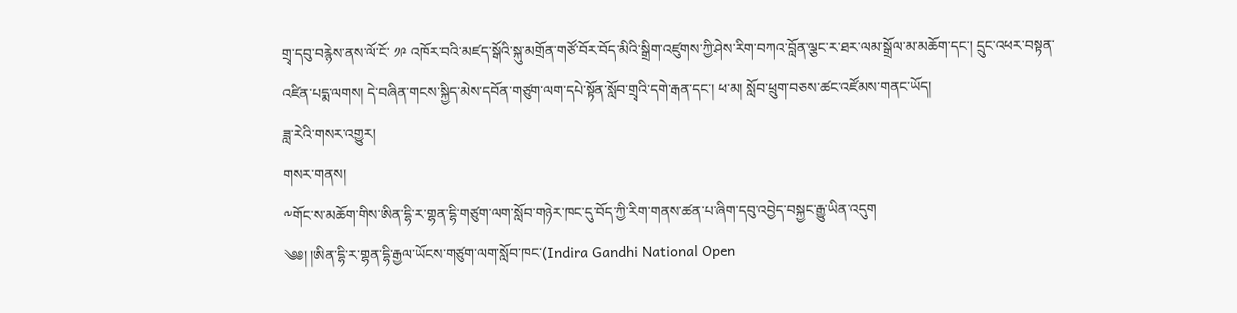གྲྭ་དབུ་བརྙེས་ནས་ལོ་ངོ་ ༡༩ འཁོར་བའི་མཛད་སྒོའི་སྐུ་མགྲོན་གཙོ་བོར་བོད་མིའི་སྒྲིག་འཛུགས་ཀྱི་ཤེས་རིག་བཀའ་བློན་ལྕང་ར་ཐར་ལམ་སྒྲོལ་མ་མཆོག་དང་། དྲུང་འཕར་བསྟན་འཛིན་པདྨ་ལགས། དེ་བཞིན་གངས་སྐྱིད་མེས་དབོན་གཙུག་ལག་དཔེ་སྟོན་སློབ་གྲྭའི་དགེ་རྒན་དང་། ཕ་མ། སློབ་ཕྲུག་བཅས་ཚང་འཛོམས་གནང་ཡོད།
ཟླ་རེའི་གསར་འགྱུར།
གསར་གནས།
༸གོང་ས་མཆོག་གིས་ཨིན་དྷི་ར་གྷན་དྷི་གཙུག་ལག་སློབ་གཉེར་ཁང་དུ་བོད་ཀྱི་རིག་གནས་ཚན་པ་ཞིག་དབུ་འབྱེད་བསྐྱང་རྒྱུ་ཡིན་འདུག
༄༅། །ཨིན་དྷི་ར་གྷན་དྷི་རྒྱལ་ཡོངས་གཙུག་ལག་སློབ་ཁང་(Indira Gandhi National Open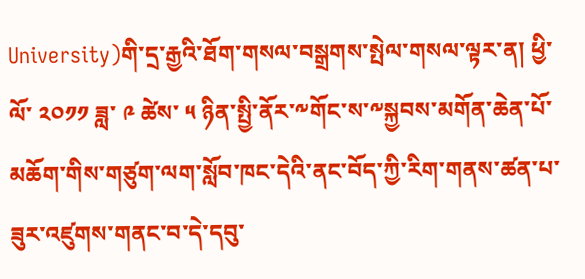University)གི་དྲ་རྒྱའི་ཐོག་གསལ་བསྒྲགས་སྤེལ་གསལ་ལྟར་ན། ཕྱི་ལོ་ ༢༠༡༡ ཟླ་ ༩ ཚེས་ ༥ ཉིན་སྤྱི་ནོར་༸གོང་ས་༸སྐྱབས་མགོན་ཆེན་པོ་མཆོག་གིས་གཙུག་ལག་སློབ་ཁང་དེའི་ནང་བོད་ཀྱི་རིག་གནས་ཚན་པ་ཟུར་འཛུགས་གནང་བ་དེ་དབུ་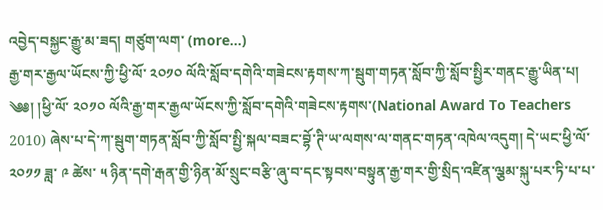འབྱེད་བསྐྱང་རྒྱུ་མ་ཟད། གཙུག་ལག་ (more…)
རྒྱ་གར་རྒྱལ་ཡོངས་ཀྱི་ཕྱི་ལོ་ ༢༠༡༠ ལོའི་སློབ་དགེའི་གཟེངས་རྟགས་ཀ་སྦུག་གཏན་སློབ་ཀྱི་སློབ་སྤྱིར་གནང་རྒྱུ་ཡིན་པ།
༄༅། །ཕྱི་ལོ་ ༢༠༡༠ ལོའི་རྒྱ་གར་རྒྱལ་ཡོངས་ཀྱི་སློབ་དགེའི་གཟེངས་རྟགས་(National Award To Teachers 2010) ཞེས་པ་དེ་ཀ་སྦུག་གཏན་སློབ་ཀྱི་སློབ་སྤྱི་སྐལ་བཟང་བྷོ་ཊི་ཡ་ལགས་ལ་གནང་གཏན་འཁེལ་འདུག། དེ་ཡང་ཕྱི་ལོ་ ༢༠༡༡ ཟླ་ ༩ ཚེས་ ༥ ཉིན་དགེ་རྒན་གྱི་ཉིན་མོ་སྲུང་བརྩི་ཞུ་བ་དང་སྟབས་བསྟུན་རྒྱ་གར་གྱི་སྲིད་འཛིན་ལྕམ་སྐུ་པར་ཏི་པ་པ་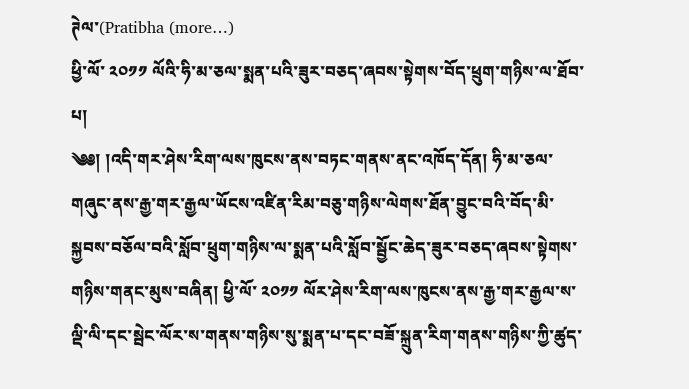ཊེལ་(Pratibha (more…)
ཕྱི་ལོ་ ༢༠༡༡ ལོའི་ཧི་མ་ཅལ་སྨན་པའི་ཟུར་བཅད་ཞབས་སྟེགས་བོད་ཕྲུག་གཉིས་ལ་ཐོབ་པ།
༄༅། །འདི་གར་ཤེས་རིག་ལས་ཁུངས་ནས་བཏང་གནས་ནང་འཁོད་དོན། ཧི་མ་ཅལ་གཞུང་ནས་རྒྱ་གར་རྒྱལ་ཡོངས་འཛིན་རིམ་བཅུ་གཉིས་ལེགས་ཐོན་བྱུང་བའི་བོད་མི་སྐྱབས་བཅོལ་བའི་སློབ་ཕྲུག་གཉིས་ལ་སྨན་པའི་སློབ་སྦྱོང་ཆེད་ཟུར་བཅད་ཞབས་སྟེགས་གཉིས་གནང་མུས་བཞིན། ཕྱི་ལོ་ ༢༠༡༡ ལོར་ཤེས་རིག་ལས་ཁུངས་ནས་རྒྱ་གར་རྒྱལ་ས་ལྡི་ལི་དང་སྦེང་ལོར་ས་གནས་གཉིས་སུ་སྨན་པ་དང་བཟོ་སྐྲུན་རིག་གནས་གཉིས་ཀྱི་ཚུད་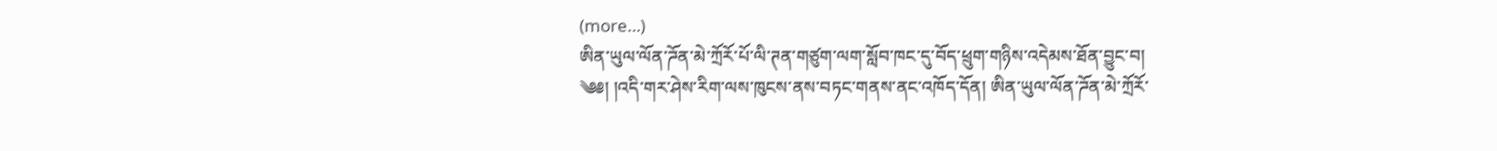(more…)
ཨིན་ཡུལ་ལོན་ཌོན་མེ་ཀྲོརོ་པོ་ལི་ཊན་གཙུག་ལག་སློབ་ཁང་དུ་བོད་ཕྲུག་གཉིས་འདེམས་ཐོན་བྱུང་བ།
༄༅། །འདི་གར་ཤེས་རིག་ལས་ཁུངས་ནས་བཏང་གནས་ནང་འཁོད་དོན། ཨིན་ཡུལ་ལོན་ཌོན་མེ་ཀྲོརོ་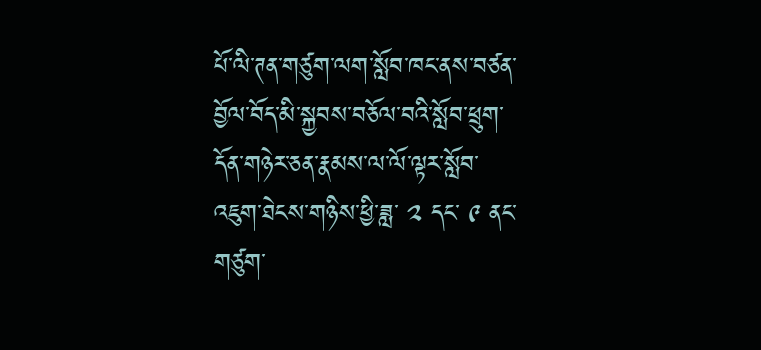པོ་ལི་ཊན་གཙུག་ལག་སློབ་ཁང་ནས་བཙན་བྱོལ་བོད་མི་སྐྱབས་བཅོལ་བའི་སློབ་ཕྲུག་དོན་གཉེར་ཅན་རྣམས་ལ་ལོ་ལྟར་སློབ་འཇུག་ཐེངས་གཉིས་ཕྱི་ཟླ་ ༢ དང་ ༩ ནང་གཙུག་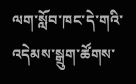ལག་སློབ་ཁང་དེ་གའི་འདེམས་སྒྲུག་ཚོགས་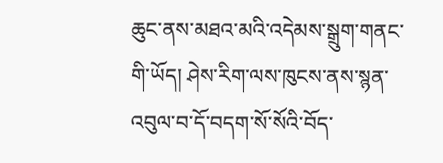ཆུང་ནས་མཐའ་མའི་འདེམས་སྒྲུག་གནང་གི་ཡོད། ཤེས་རིག་ལས་ཁུངས་ནས་སྙན་འབུལ་བ་དོ་བདག་སོ་སོའི་བོད་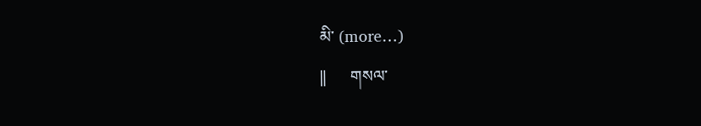མི་ (more…)
||      གསལ་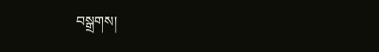བསྒྲགས།